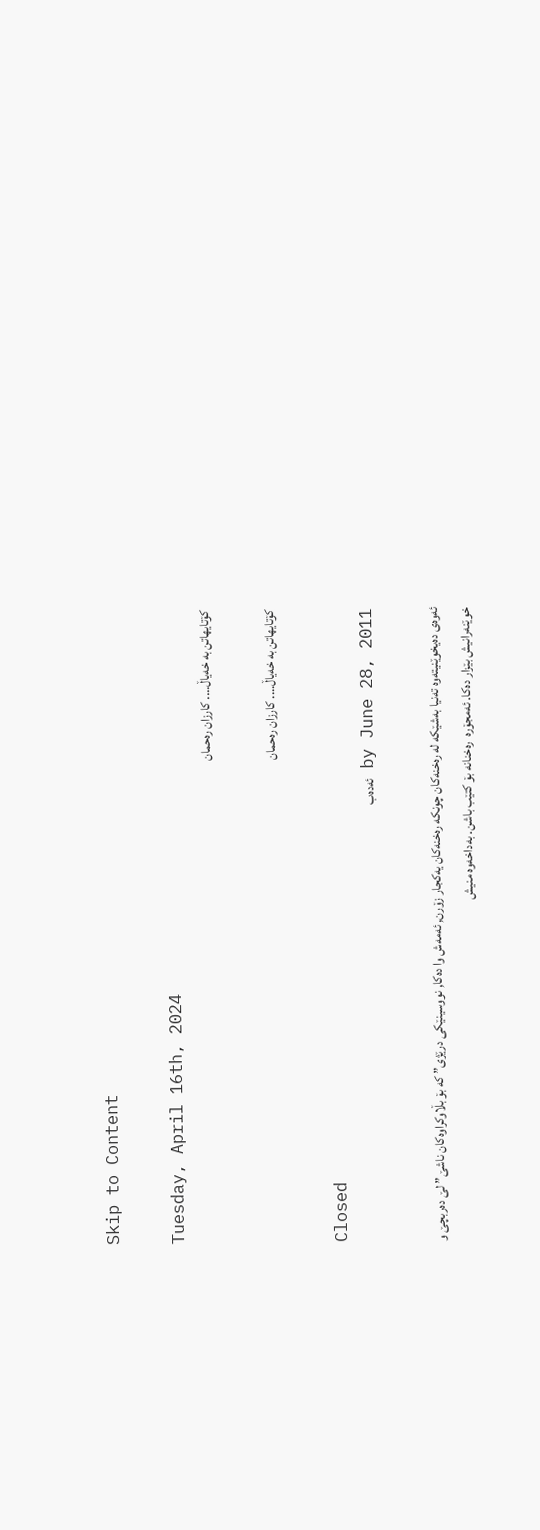Skip to Content

Tuesday, April 16th, 2024
كۆتایهاتن به‌ خه‌یاڵ…. كارزان ره‌حمان

كۆتایهاتن به‌ خه‌یاڵ…. كارزان ره‌حمان

Closed
by June 28, 2011 ئەدەب

ئه‌وه‌ى ده‌یخوێنیته‌وه‌ ته‌نیا به‌شێكه‌ له‌ ره‌خنه‌كان چونكه‌ ره‌خنه‌كان یه‌كجار زۆرن, ئه‌مه‌ش وا ده‌كا, نووسینێكى درێژى” كه‌ بۆ بڵاوكراوه‌كان ناشێ” لێ ده‌ربچێ و خوێنه‌رانیش بێزار ده‌كا. ئه‌مجۆره‌  ره‌خنانه‌ بۆ كتێب باشن. به‌داخه‌وه‌ منیش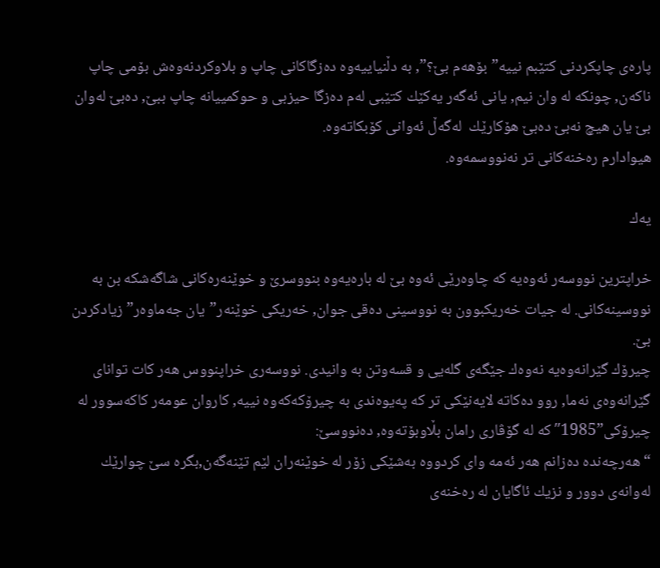پاره‌ى چاپكردنى كتێبم نییه‌”بۆهه‌م بێ؟”, به‌ دڵنیاییه‌وه‌ ده‌زگاكانى چاپ و بلاوكردنه‌وه‌ش بۆمى چاپ ناكه‌ن, چونكه‌ له‌ وان نیم, یانى ئه‌گه‌ر یه‌كێك كتێبى له‌م ده‌زگا حیزبى و حوكمییانه‌ چاپ ببێ, ده‌بێ له‌وان بێ یان هیچ نه‌بێ ده‌بێ هۆكارێك  له‌گه‌ڵ ئه‌وانى كۆبكاته‌وه‌.
هیوادارم ره‌خنه‌كانی تر نه‌نووسمه‌وه‌.

یه‌ك

خراپترین نووسه‌ر ئه‌وه‌یه‌ كه‌ چاوه‌رێى ئه‌وه‌ بێ له‌ باره‌یه‌وه‌ بنووسرێ و خوێنه‌ره‌كانى شاگه‌شكه‌ بن به‌ نووسینه‌كانى. له‌ جیات خه‌ریكبوون به‌ نووسینى ده‌قى جوان, خه‌ریكى خوێنه‌ر”یان جه‌ماوه‌ر” زیادكردن بێ.
چیرۆك گێرانه‌وه‌یه‌ نه‌وه‌ك جێگه‌ى گله‌یی و قسه‌وتن به‌ وانیدى. نووسه‌رى خراپنووس هه‌ر كات تواناى گێرانه‌وه‌ى نه‌ما, روو ده‌كاته‌ لایه‌نێكی تر كه‌ په‌یوه‌ندى به‌ چیرۆكه‌كه‌وه‌ نییه‌, كاروان عومه‌ر كاكه‌سوور له‌ چیرۆكى”1985″ كه‌ له‌ گۆڤارى رامان بڵاوبۆته‌وه‌, ده‌نووسێ:
“هه‌رچه‌نده‌ ده‌زانم هه‌ر ئه‌مه‌ واى كردووه‌ به‌شێكى زۆر له‌ خوێنه‌ران لێم تێنه‌گه‌ن,بگره‌ سێ چوارێك له‌وانه‌ى دوور و نزیك ئاگایان له‌ ره‌خنه‌ى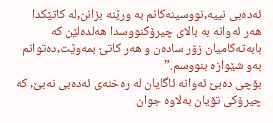ئه‌ده‌بى نییه‌,نووسینه‌كانم به‌ ورێنه‌ بزانن,له‌ كاتێكدا هه‌ر ئه‌وانه‌ به‌ بالاى چیرۆكنووسدا هه‌لده‌لێن كه‌ بابه‌ته‌كامیان زۆر ساده‌ن و هه‌ر كاتێ بمه‌وێت,ده‌توانم به‌و شێوازه‌ بنووسم.”
بۆچى ده‌بێ ئه‌وانه‌ ئاگایان له‌ ره‌خنه‌ى ئه‌ده‌بى نه‌بێ, كه‌ چیرۆكى تۆیان به‌لاوه‌ جوان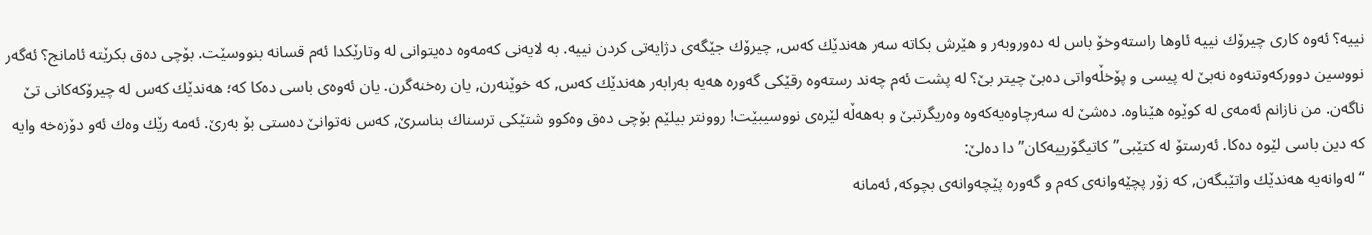نییه‌؟ ئه‌وه‌ كارى چیرۆك نییه‌ ئاوها راسته‌وخۆ باس له‌ ده‌وروبه‌ر و هێرش بكاته‌ سه‌ر هه‌ندێك كه‌س, چیرۆك جێگه‌ى دژایه‌تى كردن نییه‌. به‌ لایه‌نى كه‌مه‌وه‌ ده‌یتوانى له‌ وتارێكدا ئه‌م قسانه‌ بنووسێت. بۆچى ده‌ق بكرێته‌ ئامانج؟ ئه‌گه‌ر نووسین دووركه‌وتنه‌وه‌ نه‌بێ له‌ پیسى و پۆخڵه‌واتى ده‌بێ چیتر بێ؟ له‌ پشت ئه‌م چه‌ند رسته‌وه‌ رقێكى گه‌وره‌ هه‌یه‌ به‌رابه‌ر هه‌ندێك كه‌س, كه‌ خوێنه‌رن, یان ره‌خنه‌گرن. یان ئه‌وه‌ى باسى ده‌كا كه‌؛ هه‌ندێك كه‌س له‌ چیرۆكه‌كانى تێ ناگه‌ن. من نازانم ئه‌مه‌ى له‌ كوێوه‌ هێناوه‌. ده‌شێ له‌ سه‌رچاوه‌یه‌كه‌‌وه‌ وه‌ریگرتبێ و به‌هه‌ڵه‌ لێره‌ى نووسیبێت! روونتر بیلێم بۆچى ده‌ق وه‌كوو شتێكى ترسناك بناسرێ, كه‌س نه‌توانێ ده‌ستى بۆ به‌رێ. ئه‌مه‌ رێك وه‌ك ئه‌و دۆزه‌خه‌ وایه‌ كه‌ دین باسى لێوه‌ ده‌كا. ئه‌رستۆ له‌ كتێبى”كاتیگۆرییه‌كان”دا ده‌لێ:
“له‌وانه‌یه‌ هه‌ندێك واتێبگه‌ن, كه‌ زۆر پچێه‌وانه‌ى كه‌م و گه‌وره‌ پێچه‌وانه‌ى بچوكه‌, ئه‌مانه‌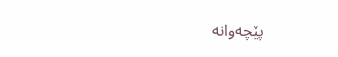پێچه‌وانه‌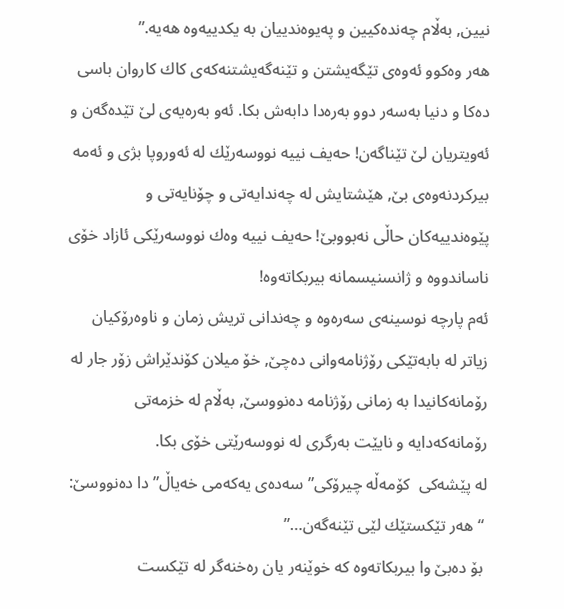نیین, به‌ڵام چه‌نده‌كیین و په‌یوه‌ندییان به‌ یكدییه‌وه‌ هه‌یه‌.”
هه‌ر وه‌كوو ئه‌وه‌ى تێگه‌یشتن و تێنه‌گه‌یشتنه‌كه‌ى كاك كاروان باسى ده‌كا و دنیا به‌سه‌ر دوو به‌ره‌دا دابه‌ش بكا. ئه‌و به‌ره‌یه‌ى لێ تێده‌گه‌ن و ئه‌ویتریان لێ تێناگه‌ن! حه‌یف نییه‌ نووسه‌رێك له‌ ئه‌وروپا بژى و ئه‌مه‌ بیركردنه‌وه‌ى بێ, هێشتایش له‌ چه‌ندایه‌تى و چۆنایه‌تى و پێوه‌ندییه‌كان حاڵى نه‌بووبێ! حه‌یف نییه‌ وه‌ك نووسه‌رێكى ئازاد خۆى ناساندووه‌ و ژانسنیسمانه‌ بیربكاته‌وه‌!
ئه‌م پارچه‌ نوسینه‌ى سه‌ره‌وه‌ و چه‌ندانى تریش زمان و ناوه‌رۆكیان زیاتر له‌ بابه‌تێكى رۆژنامه‌وانى ده‌چێ, خۆ میلان كۆندێراش زۆر جار له‌ رۆمانه‌كانیدا به‌ زمانی رۆژنامه‌ ده‌نووسێ, به‌ڵام له‌ خزمه‌تى رۆمانه‌كه‌دایه‌ و نایێت به‌رگرى له‌ نووسه‌رێتى خۆى بكا.
له‌ پێشه‌كى  كۆمه‌ڵه‌ چیرۆكى”سه‌ده‌ى یه‌كه‌مى خه‌یاڵ”دا ده‌نووسێ:
 “هه‌ر تێكستێك لێى تێنه‌گه‌ن…”
 بۆ ده‌بێ وا بیربكاته‌وه‌ كه‌ خوێنه‌ر یان ره‌خنه‌گر له‌ تێكست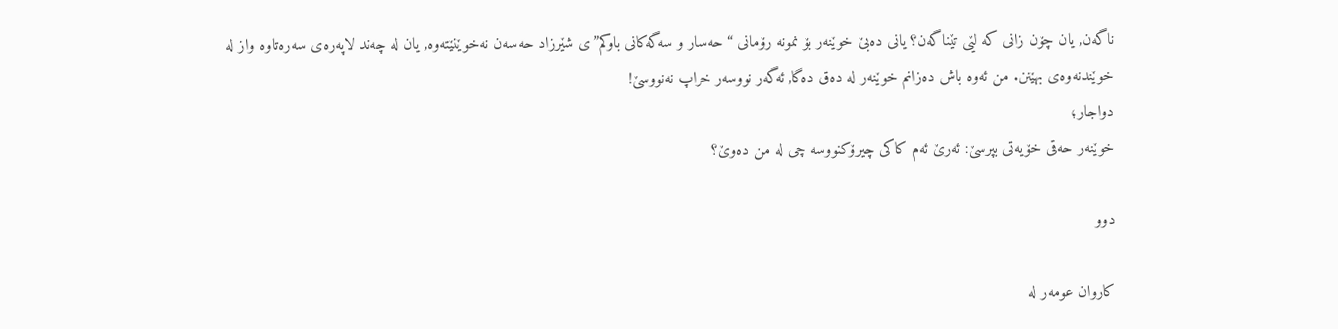ناگه‌ن, یان چۆن زانى كه‌ لێى تێناگه‌ن؟ یانى ده‌بێ خوێنه‌ر بۆ نمونه‌ رۆمانى “حه‌سار و سه‌گه‌كانى باوكم”ى شێرزاد حه‌سه‌ن نه‌خوێنێته‌وه‌, یان له‌ چه‌ند لاپه‌ره‌ى سه‌ره‌تاوه‌ واز له‌ خوێندنه‌وه‌ى بهێنن. من ئه‌وه‌ باش ده‌زانم خوێنه‌ر له‌ ده‌ق ده‌گا, ئه‌گه‌ر نووسه‌ر خراپ نه‌نووسێ!
دواجار؛
خوێنه‌ر حه‌قى خۆیه‌تى بپرسێ: ئه‌رێ ئه‌م كاكى چیرۆكنووسه‌ چى له‌ من ده‌وێ؟

دوو

كاروان عومه‌ر له‌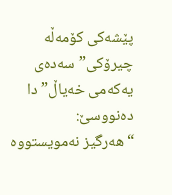پێشه‌كى كۆمه‌ڵه‌ چیرۆكى”سه‌ده‌ى یه‌كه‌مى خه‌یاڵ”دا ده‌نووسێ:
“هه‌رگیز نه‌مویستووه‌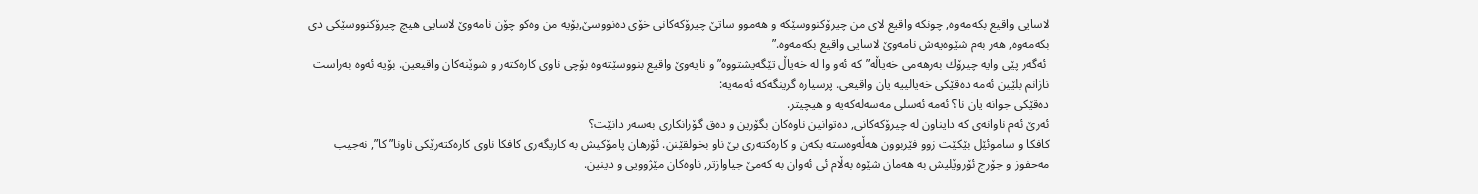لاسایى واقیع بكه‌مه‌وه‌, چونكه‌ واقیع لاى من چیرۆكنووسێكه‌ و هه‌موو ساتێ چیرۆكه‌كانى خۆى ده‌نووسێ,بۆیه‌ من وه‌كو چۆن نامه‌وێ لاسایى هیچ چیرۆكنووسێكى دى بكه‌مه‌وه‌, هه‌ر به‌م شێوه‌یه‌ش نامه‌وێ لاسایى واقیع بكه‌مه‌وه‌.”
 ئه‌گه‌ر پێى وایه‌ چیرۆك به‌رهه‌مى خه‌یاڵه‌”كه‌ ئه‌و وا له‌ خه‌یاڵ تێگه‌یشتووه‌” و نایه‌وێ واقیع بنووسێته‌وه‌ بۆچى ناوى كاره‌كته‌ر و شوێنه‌كان واقیعین. بۆیه‌ ئه‌وه‌ به‌راست نازانم بلێین ئه‌مه‌ ده‌قێكى خه‌یالییه‌ یان واقیعى. پرسیاره‌ گرینگه‌كه‌ ئه‌مه‌یه‌:
ده‌قێكى جوانه‌ یان نا؟ ئه‌مه‌ ئه‌سلى مه‌سه‌له‌كه‌یه‌ و هیچیتر.
ئه‌رێ ئه‌م ناوانه‌ى كه‌ دایناون له‌ چیرۆكه‌كانى, ده‌توانین ناوه‌كان بگۆرین و ده‌ق گۆرانكارى به‌سه‌ر دانێت؟
كافكا و ساموئێل بێكێت زوو فێربوون هه‌ڵه‌وه‌سته‌ بكه‌ن و كاره‌كته‌رى بێ ناو بخولقێنن. ئۆرهان پامۆكیش به‌ كاریگه‌رى كافكا ناوى كاره‌كته‌رێكى ناونا”كا”, نه‌جیب مه‌حفوز و جۆرج ئۆروێلیش به‌ هه‌مان شێوه‌ به‌ڵام ئى ئه‌وان به‌ كه‌مێ جیاوازتر, ناوه‌كان مێژوویى و دینین.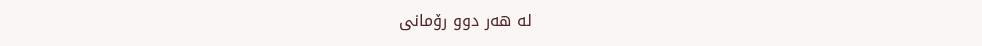له‌ هه‌ر دوو رۆمانى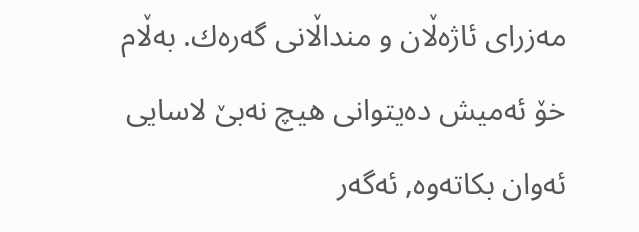مه‌زراى ئاژه‌ڵان و منداڵانى گه‌ره‌ك. به‌ڵام  خۆ ئه‌میش ده‌یتوانى هیچ نه‌بێ لاسایى ئه‌وان بكاته‌وه‌, ئه‌گه‌ر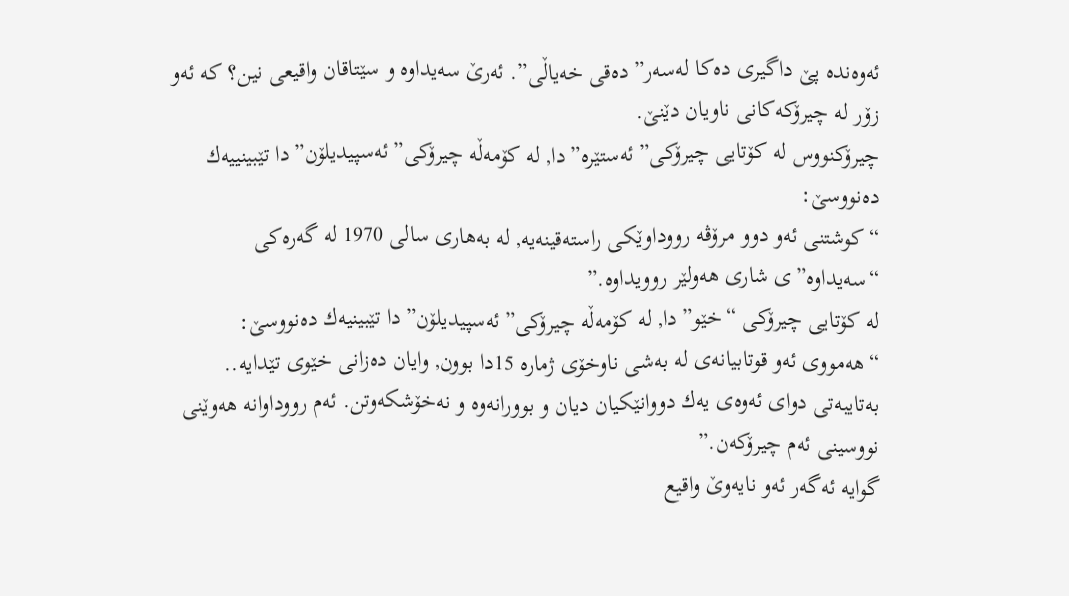ئه‌وه‌نده‌ پێ داگیرى ده‌كا له‌سه‌ر”ده‌قى خه‌یاڵى”. ئه‌رێ سه‌یداوه‌ و سێتاقان واقیعى نین؟ كه‌ ئه‌و زۆر له‌ چیرۆكه‌كانى ناویان دێنێ.
چیرۆكنووس له‌ كۆتایى چیرۆكى”ئه‌ستێره‌”دا, له‌ كۆمه‌ڵه‌ چیرۆكى”ئه‌سپیدیلۆن”دا تێبینییه‌ك ده‌نووسێ:
“كوشتنى ئه‌و دوو مرۆڤه‌ رووداوێكى راسته‌قینه‌یه‌, له‌ به‌هارى سالى 1970 له‌ گه‌ره‌كى “سه‌یداوه‌”ى شارى هه‌ولێر روویداوه‌.”
له‌ كۆتایى چیرۆكى “خێو”دا, له‌ كۆمه‌ڵه‌ چیرۆكى”ئه‌سپیدیلۆن”دا تێبینیه‌ك ده‌نووسێ:
“هه‌مووى ئه‌و قوتابیانه‌ى له‌ به‌شى ناوخۆى ژماره‌ 15دا بوون, وایان ده‌زانى خێوى تێدایه‌.. به‌تایبه‌تى دواى ئه‌وه‌ى یه‌ك دووانێكیان دیان و بوورانه‌وه‌ و نه‌خۆشكه‌وتن. ئه‌م رووداوانه‌ هه‌وێنى نووسینى ئه‌م چیرۆكه‌ن.”
گوایه‌ ئه‌گه‌ر ئه‌و نایه‌وێ واقیع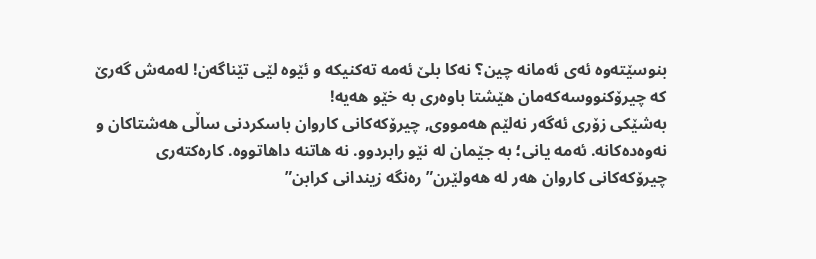بنوسێته‌وه‌ ئه‌ى ئه‌مانه‌ چین؟ نه‌كا بلێ ئه‌مه‌ ته‌كنیكه‌ و ئێوه‌ لێى تێناگه‌ن! له‌مه‌ش گه‌رێ كه‌ چیرۆكنووسه‌كه‌مان هێشتا باوه‌رى به‌ خێو هه‌یه‌!
به‌شێكى زۆرى ئه‌گه‌ر نه‌لێم هه‌مووى, چیرۆكه‌كانى كاروان باسكردنى ساڵى هه‌شتاكان و نه‌وه‌ده‌كانه‌. ئه‌مه‌ یانى؛ به‌ جێمان‌ له‌ نێو رابردوو. نه‌ هاتنه‌ داهاتووه‌. كاره‌كته‌رى چیرۆكه‌كانى كاروان هه‌ر له‌ هه‌ولێرن”ره‌نگه‌ زیندانی كرابن”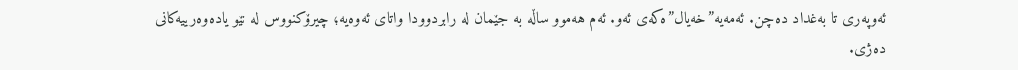ئه‌وپه‌رى تا به‌غداد ده‌چن. ئه‌مه‌یه‌”خه‌یال”ه‌كه‌ى ئه‌و. ئه‌م هه‌موو ساڵه‌ به‌ جێمان له‌ رابردوودا واتاى ئه‌وه‌یه‌؛ چیرۆكنووس له‌ نێو یاده‌وه‌رییه‌كانى ده‌ژى.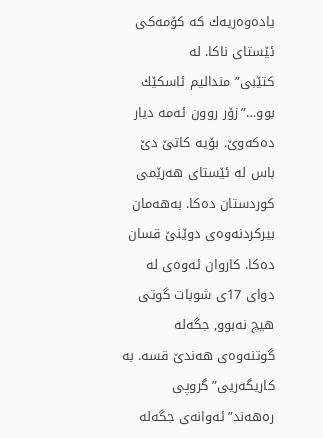یاده‌وه‌ریه‌ك كه‌ كۆمه‌كى ئێستاى ناكا. له‌ كتێبى”مندالیم ئاسكێك بوو…”زۆر روون ئه‌مه‌ دیار ده‌كه‌وێ. بۆیه‌ كاتێ دێ باس له‌ ئێستاى هه‌رێمى كوردستان ده‌كا. به‌هه‌مان بیركردنه‌وه‌ى دوێنێ قسان ده‌كا. كاروان ئه‌وه‌ى له‌ دواى 17ى شوبات گوتى هیچ نه‌بوو, جگه‌له‌ گوتنه‌وه‌ى هه‌ندێ قسه‌. به‌ كاریگه‌ریى”گروپى ره‌هه‌ند”ئه‌وانه‌ى جگه‌له‌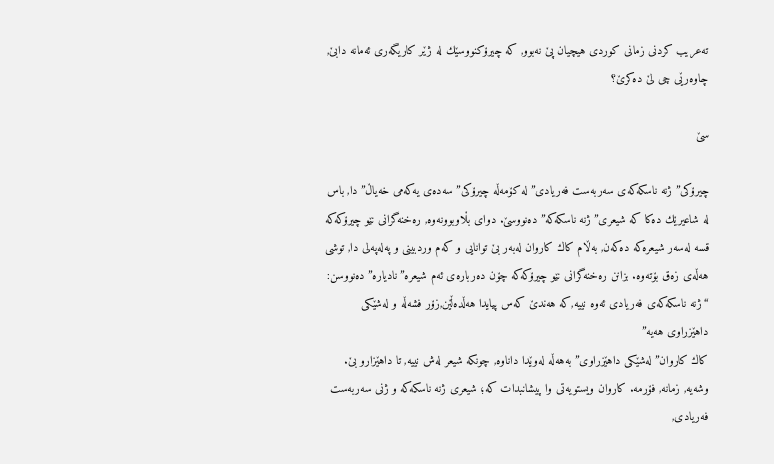ته‌عریب كردنى زمانى كوردى هیچیان پێ نه‌بوو, كه‌ چیرۆكنووسێك له‌ ژێر كاریگه‌رى ئه‌مانه‌ دابێ, چاوه‌رێى چى لێ ده‌كرێ؟

سێ

چیرۆكى” ژنه‌ ناسكه‌كه‌ى سه‌ربه‌ست فه‌ریادى”له‌ كۆمه‌ڵه‌ چیرۆكى”سه‌ده‌ى یه‌كه‌مى خه‌یاڵ”دا, باس له‌ شاعیرێك ده‌كا كه‌ شیعرى”ژنه‌ ناسكه‌كه‌” ده‌نووسێ. دواى بڵاوبوونه‌وه‌, ره‌خنه‌گرانى نێو چیرۆكه‌كه‌ قسه‌ له‌سه‌ر شیعره‌كه‌ ده‌كه‌ن, به‌ڵام كاك كاروان له‌به‌ر بێ توانایى و كه‌م وردبینى و په‌له‌په‌لى دا, توشى هه‌ڵه‌ى زه‌ق بۆته‌وه‌. بزانن ره‌خنه‌گرانى نێو چیرۆكه‌كه‌ چۆن ده‌رباره‌ى ئه‌م شیعره‌”نادیاره‌”ده‌نووسن:
“ژنه‌ ناسكه‌كه‌ى فه‌ریادى ئه‌وه‌ نییه‌,كه‌ هه‌ندێ كه‌س پیایدا هه‌ڵده‌ڵێن,زۆر فشه‌ڵه‌ و له‌شێكى داهێزراوى هه‌یه‌”
كاك كاروان”له‌شێكى داهێزراوى” به‌هه‌ڵه‌ له‌وێدا داناوه‌, چونكه‌ شیعر له‌ش نییه‌, تا داهێزارو بێ. وشه‌یه‌, زمانه‌, فۆرمه‌. كاروان ویستویه‌تى وا پیشانبدات كه‌؛ شیعرى ژنه‌ ناسكه‌كه‌ و ژنى سه‌ربه‌ست فه‌ریادى,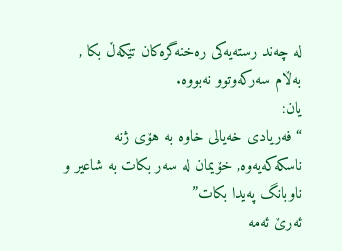له‌ چه‌ند رسته‌یه‌كى ره‌خنه‌گره‌كان تێكه‌ڵ بكا , به‌ڵام سه‌ركه‌وتوو نه‌بووه‌.
یان:
“فه‌ریادى خه‌یالى خاوه‌ به‌ هۆى ژنه‌ ناسكه‌كه‌یه‌وه‌, خۆیمان له‌ سه‌ر بكات به‌ شاعیر و ناوبانگ په‌یدا بكات”
ئه‌رێ ئه‌مه‌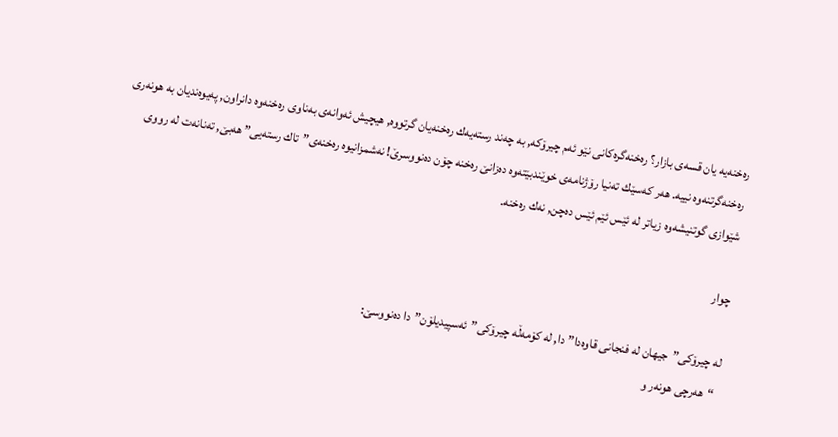ره‌خنه‌یه‌ یان قسه‌ى بازار؟ ره‌خنه‌گره‌كانى نێو ئه‌م چیرۆكه‌, به‌ چه‌ند رسته‌یه‌ك ره‌خنه‌یان گرتووه‌, هیچیش ئه‌وانه‌ى به‌ناوى ره‌خنه‌وه‌ دانراون, په‌یوه‌ندیان به‌ هونه‌رى ره‌خنه‌گرتنه‌وه‌ نییه‌. هه‌ر كه‌سێك ته‌نیا رۆژنامه‌ى خوێندبێته‌وه‌ ده‌زانێ ره‌خنه‌ چۆن ده‌نووسرێ! نه‌شمزانیوه‌ ره‌خنه‌ى”تاك رسته‌یى” هه‌بێ, ته‌نانه‌ت له‌ رووى شێوازى گوتنیشه‌وه‌ زیاتر له‌ ئێس ئێم ئێس ده‌چن, نه‌ك ره‌خنه‌.

چوار

له‌ چیرۆكى”جیهان له‌ فنجانى قاوه‌دا”دا, له‌ كۆمه‌ڵه‌ چیرۆكى”ئه‌سپیدیلۆن”دا ده‌نووسێ:
 “هه‌رچى هونه‌ر و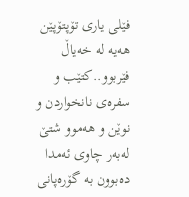فێلى یارى تۆپتۆپێن هه‌یه‌ له‌ خه‌یاڵ فێربوو..كتێب و سفره‌ى نانخواردن و نوێن و هه‌موو شتێ له‌به‌ر چاوى ئه‌مدا ده‌بوون به‌ گۆره‌پانى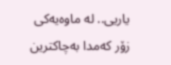یاریى.. له‌ ماوه‌یه‌كى زۆر كه‌مدا به‌چاكترین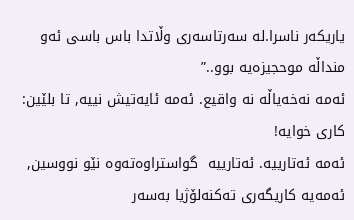یاریكه‌ر ناسرا.له‌ سه‌رتاسه‌رى وڵاتدا باس باسى ئه‌و منداڵه‌ موحجیزه‌یه‌ بوو..”
ئه‌مه‌ نه‌خه‌یاڵه‌ نه‌ واقیع. ئه‌مه‌ ئایه‌تیش نییه‌, تا بلێین: كارى خوایه‌!
ئه‌مه‌ ئه‌تارییه‌. ئه‌تارییه‌  گواستراوه‌ته‌وه‌ نێو نووسین, ئه‌مه‌یه‌ كاریگه‌رى ته‌كنه‌لۆژیا به‌سه‌ر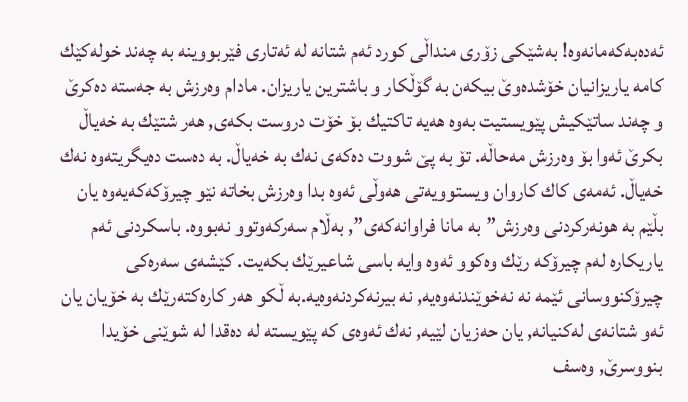ئه‌ده‌به‌كه‌مانه‌وه‌! به‌شێكى زۆرى منداڵى كورد ئه‌م شتانه‌ له‌ ئه‌تارى فێربووینه‌ به‌ چه‌ند خوله‌كێك كامه‌ یاریزانیان خۆشده‌وێ بیكه‌ن به‌ گۆڵكار و باشترین یاریزان. مادام وه‌رزش به‌ جه‌سته‌ ده‌كرێ و چه‌ند ساتێكیش پێویستیت به‌وه‌ هه‌یه‌ تاكتیك بۆ خۆت دروست بكه‌ى, هه‌ر شتێك به‌ خه‌یاڵ بكرێ ئه‌وا بۆ وه‌رزش مه‌حاڵه‌. تۆ به‌ پێ شووت ده‌كه‌ى نه‌ك‌ به‌ خه‌یاڵ. به‌ ده‌ست ده‌یگریته‌وه‌ نه‌ك خه‌یاڵ. ئه‌مه‌ى كاك كاروان ویستوویه‌تى هه‌وڵى ئه‌وه‌ بدا وه‌رزش بخاته‌ نێو چیرۆكه‌كه‌یه‌وه‌ یان بڵێم به‌ هونه‌ركردنى وه‌رزش”به‌ مانا فراوانه‌كه‌ى”, به‌ڵام سه‌ركه‌وتوو نه‌بووه‌. باسكردنى ئه‌م یاریكاره‌ له‌م چیرۆكه‌ رێك وه‌كوو ئه‌وه‌ وایه‌ باسى شاعیرێك بكه‌یت. كێشه‌ى سه‌ره‌كى چیرۆكنووسانى ئێمه‌ نه‌ نه‌خوێندنه‌وه‌یه‌, نه‌ بیرنه‌كردنه‌وه‌یه‌.به‌ ڵكو هه‌ر كاره‌كته‌رێك به‌ خۆیان یان ئه‌و شتانه‌ى له‌كنیانه‌, یان حه‌زیان لێیه‌, نه‌ك ئه‌وه‌ى كه‌ پێویسته‌ له‌ ده‌قدا له‌ شوێنى خۆیدا بنووسرێ, وه‌سف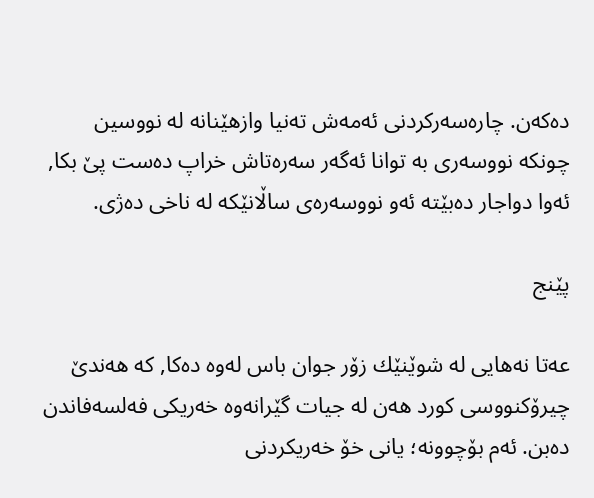ده‌كه‌ن. چاره‌سه‌ركردنى ئه‌مه‌ش ته‌نیا وازهێنانه‌ له‌ نووسین چونكه‌ نووسه‌رى به‌ توانا ئه‌گه‌ر سه‌ره‌تاش خراپ ده‌ست پێ بكا, ئه‌وا دواجار ده‌بێته‌ ئه‌و نووسه‌ره‌ى ساڵانێكه‌ له‌ ناخى ده‌ژى.

پێنج

عه‌تا نه‌هایى له‌ شوێنێك زۆر جوان باس له‌وه‌ ده‌كا, كه‌ هه‌ندێ چیرۆكنووسى كورد هه‌ن له‌ جیات گێرانه‌وه‌ خه‌ریكى فه‌لسه‌فاندن ده‌بن. ئه‌م بۆچوونه‌؛ یانى خۆ خه‌ریكردنى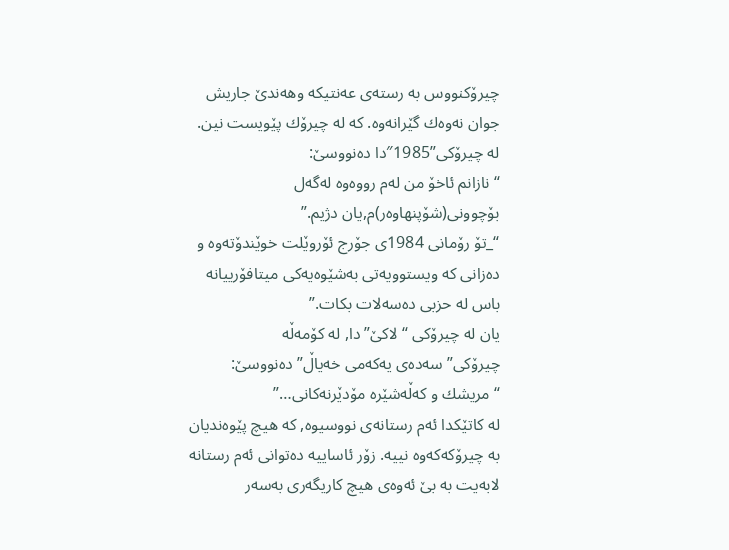چیرۆكنووس به‌ رسته‌ى عه‌نتیكه‌ وهه‌ندێ جاریش جوان نه‌وه‌ك گێرانه‌وه‌. كه‌ له‌ چیرۆك پێویست نین.
له‌ چیرۆكى”1985″دا ده‌نووسێ:
“نازانم ئاخۆ من له‌م رووه‌وه‌ له‌گه‌ل بۆچوونى(شۆپنهاوه‌ر)م,یان دژیم.”
“_تۆ رۆمانى 1984ى جۆرج ئۆروێلت خوێندۆته‌وه‌ و ده‌زانى كه‌ ویستوویه‌تى به‌شێوه‌یه‌كى میتافۆرییانه‌ باس له‌ حزبى ده‌سه‌لات بكات.”
یان له‌ چیرۆكى “لاكێ”دا, له‌ كۆمه‌ڵه‌ چیرۆكى”سه‌ده‌ى یه‌كه‌مى خه‌یاڵ” ده‌نووسێ:
“مریشك و كه‌ڵه‌شێره‌ مۆدێرنه‌كانى…”
له‌ كاتێكدا ئه‌م رستانه‌ى نووسیوه‌, كه‌ هیچ پێوه‌ندیان به‌ چیرۆكه‌كه‌وه‌ نییه‌. زۆر ئاساییه‌ ده‌توانى ئه‌م رستانه‌ لابه‌یت به‌ بێ ئه‌وه‌ى هیچ كاریگه‌رى به‌سه‌ر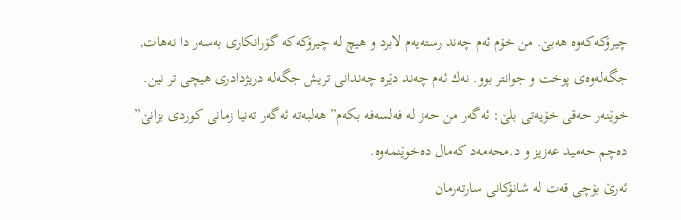چیرۆكه‌كه‌وه‌ هه‌بێ. من خۆم ئه‌م چه‌ند رسته‌یه‌م لابرد و هیچ له‌ چیرۆكه‌كه‌ گۆرانكارى به‌سه‌ر دا نه‌هات, جگه‌له‌وه‌ى پوخت و جوانتر بوو. نه‌ك ئه‌م چه‌ند دێره‌ چه‌ندانى تریش جگه‌له‌ دریژدادرى هیچى تر نین.
خوێنه‌ر حه‌قى خۆیه‌تى بلێ: ئه‌گه‌ر من حه‌ز له‌ فه‌لسه‌فه‌ بكه‌م”هه‌لبه‌ته‌ ئه‌گه‌ر ته‌نیا زمانى كوردى بزانێ” ده‌چم حه‌مید عه‌زیز و د.محه‌مه‌د كه‌مال ده‌خوێنمه‌وه‌.
ئه‌رێ بۆچى قه‌ت له‌ شانۆكانى سارته‌رمان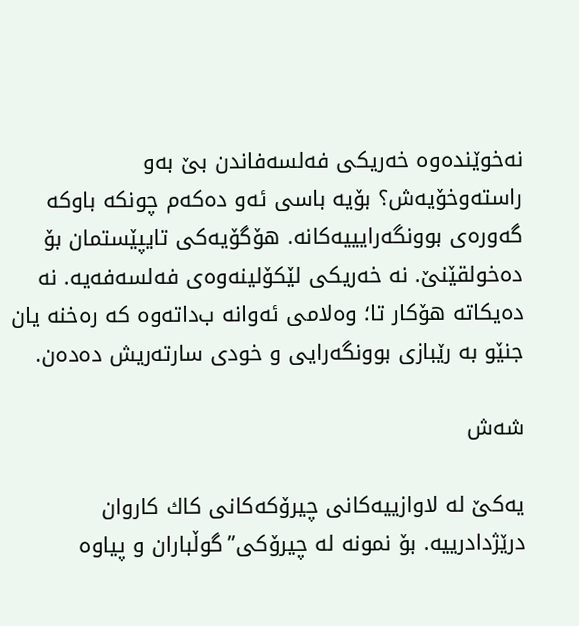نه‌خوێنده‌وه‌ خه‌ریكى فه‌لسه‌فاندن بێ به‌و راسته‌وخۆیه‌ش؟ بۆیه‌ باسى ئه‌و ده‌كه‌م چونكه‌ باوكه‌ گه‌وره‌ى بوونگه‌رایییه‌كانه‌. هۆگۆیه‌كى تایپێستمان بۆ ده‌خولقێنێ. نه‌ خه‌ریكى لێكۆلینه‌وه‌ى فه‌لسه‌فه‌یه‌. نه‌ ده‌یكاته‌ هۆكار تا؛ وه‌لامى ئه‌وانه‌ ب‌داته‌وه‌ كه‌ ره‌خنه‌ یان جنێو به‌ رێبازى بوونگه‌رایى و خودى سارته‌ریش ده‌ده‌ن.

شه‌ش

یه‌كێ له‌ لاوازییه‌كانى چیرۆكه‌كانى كاك كاروان درێژدادرییه‌. بۆ نمونه‌ له‌ چیرۆكى”گوڵباران و پیاوه‌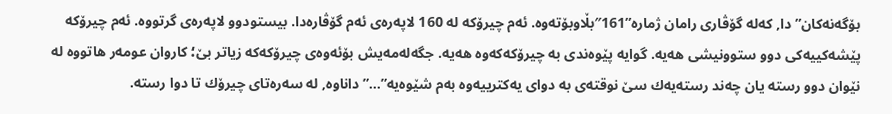بۆگه‌نه‌كان”دا, كه‌له‌ گۆڤارى رامان ژماره‌”161″بڵاوبۆته‌وه‌. ئه‌م چیرۆكه‌ له‌ 160 لاپه‌ره‌ى ئه‌م گۆڤاره‌دا. بیستودوو لاپه‌ره‌ى گرتووه‌. ئه‌م چیرۆكه‌ پێشه‌كییه‌كى دوو ستوونیشى هه‌یه‌. گوایه‌ پێوه‌ندى به‌ چیرۆكه‌كه‌وه‌ هه‌یه‌. جگه‌له‌مه‌یش بۆئه‌وه‌ى چیرۆكه‌كه‌ زیاتر بێ؛ كاروان عومه‌ر هاتووه‌ له‌ نێوان دوو رسته‌ یان چه‌ند رسته‌یه‌ك سێ نوقته‌ى به‌ دواى یه‌كترییه‌وه‌ به‌م شێوه‌یه‌”…”داناوه‌, له‌ سه‌ره‌تاى چیرۆك تا دوا رسته‌.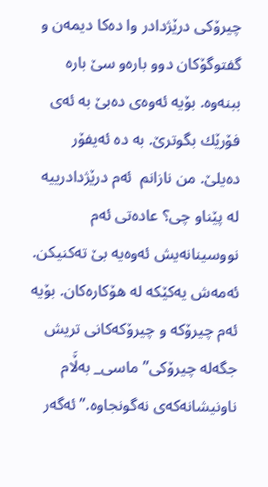چیرۆكى درێژدادر وا ده‌كا دیمه‌ن و گفتوگۆكان دوو باره‌و سێ باره‌ ببنه‌وه‌. بۆیه‌ ئه‌وه‌ى ده‌بێ به‌ ئه‌ى فۆرێك بگوترێ. به‌ ده‌ ئه‌یفۆر ده‌یلێ. من نازانم  ئه‌م درێژدادرییه‌ له‌ پێناو چى؟ عاده‌تى ئه‌م نووسینانه‌یش ئه‌وه‌یه‌ بێ ته‌كنیكن. ئه‌مه‌ش یه‌كێكه‌ له‌ هۆكاره‌كان. بۆیه‌ ئه‌م چیرۆكه‌ و چیرۆكه‌كانى تریش جگه‌له‌ چیرۆكى”ماسى_ به‌ڵَام ناونیشانه‌كه‌ى نه‌گونجاوه‌.”ئه‌گه‌ر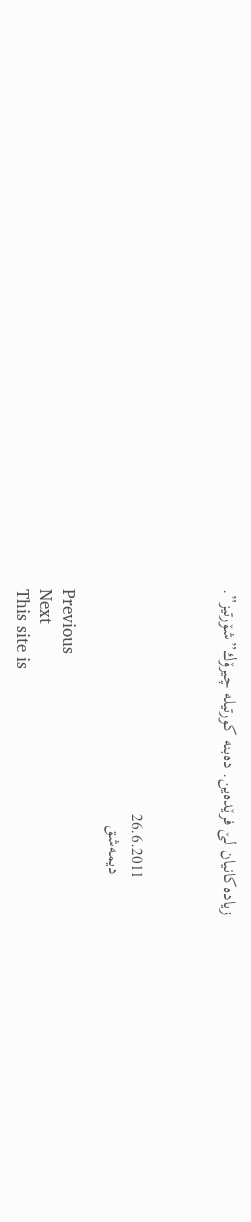زیاده‌كانیان لێ فرێده‌ین. ده‌بنه‌ كورتیله‌ چیرۆك”شۆرتیز”.



        26.6.2011
         دیمه‌شق

Previous
Next
This site is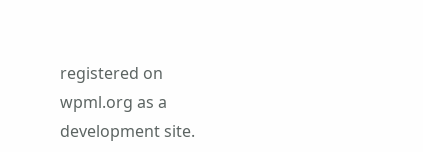registered on wpml.org as a development site.